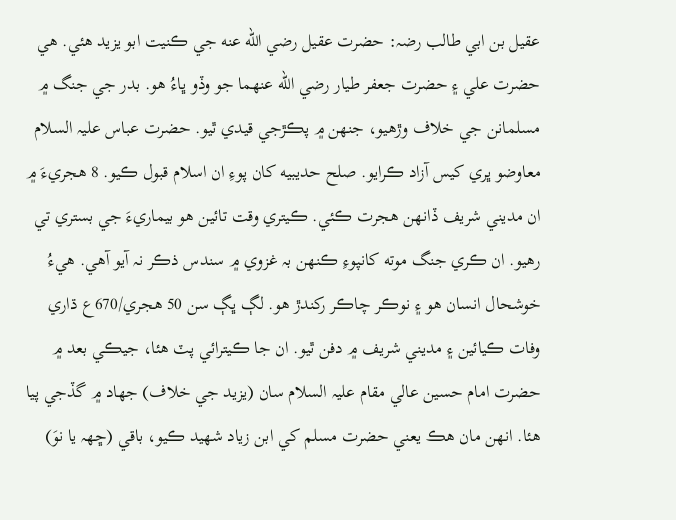عقيل بن ابي طالب رضہ: حضرت عقيل رضي الله عنه جي ڪنيت ابو يزيد هئي. هي حضرت علي ۽ حضرت جعفر طيار رضي الله عنهما جو وڏو ڀاءُ هو. بدر جي جنگ ۾ مسلمانن جي خلاف وڙهيو، جنهن ۾ پڪڙجي قيدي ٿيو. حضرت عباس عليہ السلام معاوضو ڀري کيس آزاد ڪرايو. صلح حديبيه کان پوءِ ان اسلام قبول ڪيو. 8 هجريءَ ۾ ان مديني شريف ڏانهن هجرت ڪئي. ڪيتري وقت تائين هو بيماريءَ جي بستري تي رهيو. ان ڪري جنگ موته کانپوءِ ڪنهن بہ غزوي ۾ سندس ذڪر نہ آيو آهي. هيءُ خوشحال انسان هو ۽ نوڪر چاڪر رکندڙ هو. لڳ ڀڳ سن 50 هجري/670ع ڌاري وفات ڪيائين ۽ مديني شريف ۾ دفن ٿيو. ان جا ڪيترائي پٽ هئا، جيڪي بعد ۾ حضرت امام حسين عالي مقام عليہ السلام سان (يزيد جي خلاف) جهاد ۾ گڏجي پيا هئا. انهن مان هڪ يعني حضرت مسلم کي ابن زياد شھيد ڪيو، باقي (ڇھہ يا نوَ)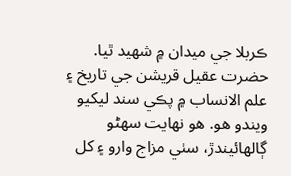ڪربلا جي ميدان ۾ شھيد ٿيا. حضرت عقيل قريشن جي تاريخ ۽ علم الانساب ۾ پڪي سند ليکيو ويندو هو. هو نهايت سھڻو ڳالهائيندڙ، سٺي مزاج وارو ۽ کل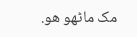مک ماڻهو هو.